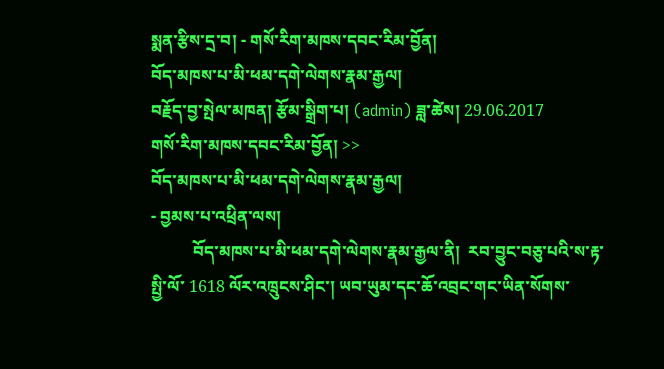སྨན་རྩིས་དྲ་བ། - གསོ་རིག་མཁས་དབང་རིམ་བྱོན།
བོད་མཁས་པ་མི་ཕམ་དགེ་ལེགས་རྣམ་རྒྱལ།
བརྗོད་བྱ་སྤེལ་མཁན། རྩོམ་སྒྲིག་པ། (admin) ཟླ་ཚེས། 29.06.2017
གསོ་རིག་མཁས་དབང་རིམ་བྱོན། >>
བོད་མཁས་པ་མི་ཕམ་དགེ་ལེགས་རྣམ་རྒྱལ།
- བྱམས་པ་འཕྲིན་ལས།
          བོད་མཁས་པ་མི་ཕམ་དགེ་ལེགས་རྣམ་རྒྱལ་ནི།  རབ་བྱུང་བཅུ་པའི་ས་རྟ་སྤྱི་ལོ་ 1618 ལོར་འཁྲུངས་ཤིང་། ཡབ་ཡུམ་དང་ཆོ་འབྲང་གང་ཡིན་སོགས་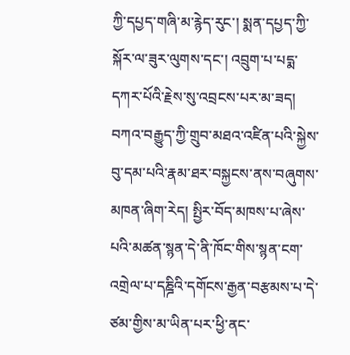ཀྱི་དཔྱད་གཞི་མ་རྙེད་རུང་། སྨན་དཔྱད་ཀྱི་སྐོར་ལ་ཟུར་ལུགས་དང་། འབྲུག་པ་པདྨ་དཀར་པོའི་རྗེས་སུ་འབྲངས་པར་མ་ཟད། བཀའ་བརྒྱུད་ཀྱི་གྲུབ་མཐའ་འཛིན་པའི་སྐྱེས་བུ་དམ་པའི་རྣམ་ཐར་བསྐྱངས་ནས་བཞུགས་མཁན་ཞིག་རེད། སྤྱིར་བོད་མཁས་པ་ཞེས་པའི་མཚན་སྙན་དེ་ནི་ཁོང་གིས་སྙན་ངག་འགྲེལ་པ་དཎྜིའི་དགོངས་རྒྱན་བརྩམས་པ་དེ་ཙམ་གྱིས་མ་ཡིན་པར་ཕྱི་ནང་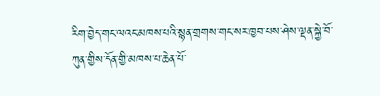རིག་བྱེད་གང་ལའང་མཁས་པའི་སྙན་གྲགས་གང་སར་ཁྱབ་པས་ཤེས་ལྡན་སྐྱེ་བོ་ཀུན་གྱིས་དོན་གྱི་མཁས་པ་ཆེན་པོ་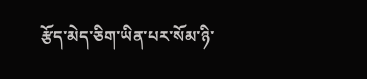རྩོད་མེད་ཅིག་ཡིན་པར་སོམ་ཉི་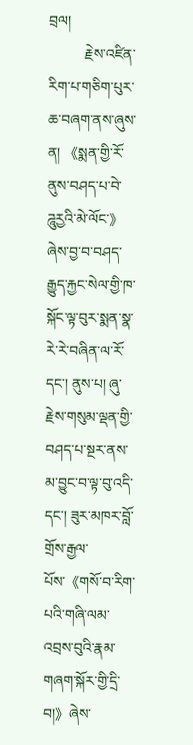བྲལ།
          རྗེས་འཛིན་རིག་པ་གཅིག་པུར་ཆ་བཞག་ནས་ཞུས་ན། 《སྨན་གྱི་རོ་ནུས་བཤད་པ་བེ་ཌཱུརྱའི་མེ་ལོང་》ཞེས་བྱ་བ་བཤད་རྒྱུད་རྐྱང་སེལ་གྱི་ཁ་སྐོང་ལྟ་བུར་སྨན་སྣ་རེ་རེ་བཞིན་ལ་རོ་དང་། ནུས་པ། ཞུ་རྗེས་གསུམ་ལྡན་གྱི་བཤད་པ་སྔར་ནས་མ་བྱུང་བ་ལྟ་བུ་འདི་དང་། ཟུར་མཁར་བློ་གྲོས་རྒྱལ་པོས་《གསོ་བ་རིག་པའི་གཞི་ལམ་འབྲས་བུའི་རྣམ་གཞག་སྐོར་གྱི་དྲི་བ།》ཞེས་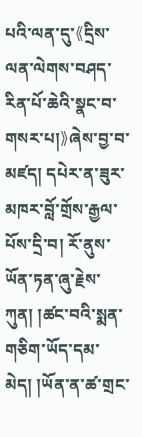པའི་ལན་དུ་《དྲིས་ལན་ལེགས་བཤད་རིན་པོ་ཆེའི་སྣང་བ་གསར་པ།》ཞེས་བྱ་བ་མཛད། དཔེར་ན་ཟུར་མཁར་བློ་གྲོས་རྒྱལ་པོས་དྲི་བ། རོ་ནུས་ཡོན་ཏན་ཞུ་རྗེས་ཀུན། །ཚང་བའི་སྨན་གཅིག་ཡོད་དམ་མེད། །ཡོན་ན་ཚ་གྲང་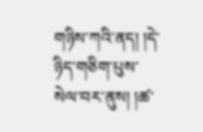གཉིས་ཀའི་ནད། །དེ་ཉིད་གཅིག་པུས་སེལ་བར་ནུས། །ཚ་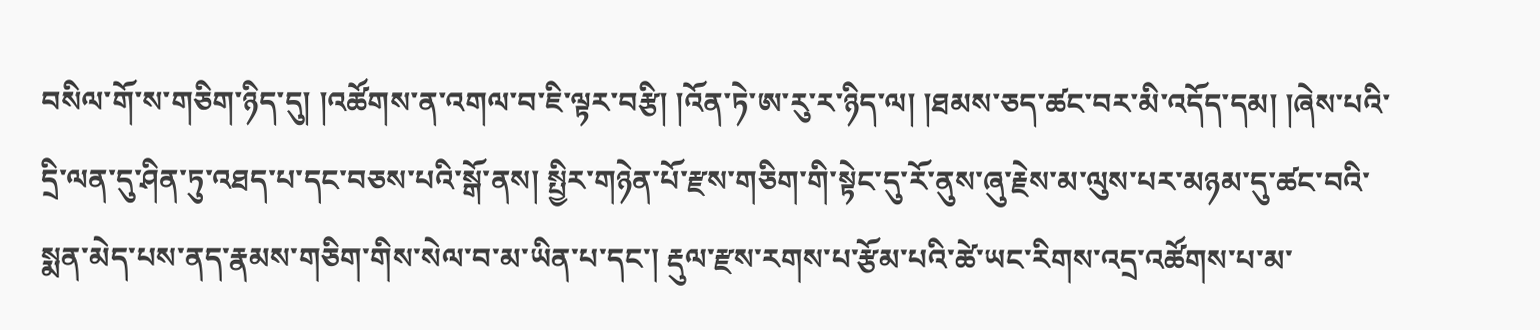བསིལ་གོ་ས་གཅིག་ཉིད་དུ། །འཚོགས་ན་འགལ་བ་ཇི་ལྟར་བརྩི། །འོན་ཏེ་ཨ་རུ་ར་ཉིད་ལ། །ཐམས་ཅད་ཚང་བར་མི་འདོད་དམ། །ཞེས་པའི་དྲི་ལན་དུ་ཤིན་ཏུ་འཐད་པ་དང་བཅས་པའི་སྒོ་ནས། སྤྱིར་གཉེན་པོ་རྫས་གཅིག་གི་སྟེང་དུ་རོ་ནུས་ཞུ་རྗེས་མ་ལུས་པར་མཉམ་དུ་ཚང་བའི་སྨན་མེད་པས་ནད་རྣམས་གཅིག་གིས་སེལ་བ་མ་ཡིན་པ་དང་། རྡུལ་རྫས་རགས་པ་རྩོམ་པའི་ཚེ་ཡང་རིགས་འདྲ་འཚོགས་པ་མ་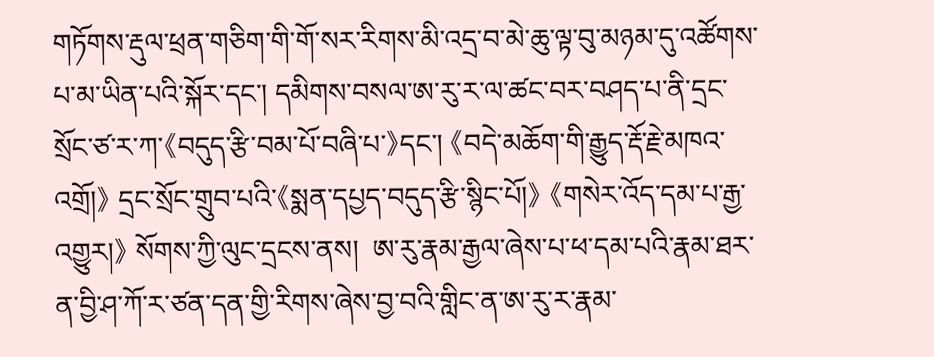གཏོགས་རྡུལ་ཕྲན་གཅིག་གི་གོ་སར་རིགས་མི་འདྲ་བ་མེ་ཆུ་ལྟ་བུ་མཉམ་དུ་འཚོགས་པ་མ་ཡིན་པའི་སྐོར་དང་། དམིགས་བསལ་ཨ་རུ་ར་ལ་ཚང་བར་བཤད་པ་ནི་དྲང་སྲོང་ཙ་ར་ཀ་《བདུད་རྩི་བམ་པོ་བཞི་པ་》དང་། 《བདེ་མཆོག་གི་རྒྱུད་རྡོ་རྗེ་མཁའ་འགྲོ།》 དྲང་སྲོང་གྲུབ་པའི་《སྨན་དཔྱད་བདུད་རྩི་སྙིང་པོ།》 《གསེར་འོད་དམ་པ་རྒྱ་འགྱུར།》 སོགས་ཀྱི་ལུང་དྲངས་ནས།  ཨ་རུ་རྣམ་རྒྱལ་ཞེས་པ་ཕ་དམ་པའི་རྣམ་ཐར་ན་བྱི་ཤ་ཀོ་ར་ཙན་དན་གྱི་རིགས་ཞེས་བྱ་བའི་གླིང་ན་ཨ་རུ་ར་རྣམ་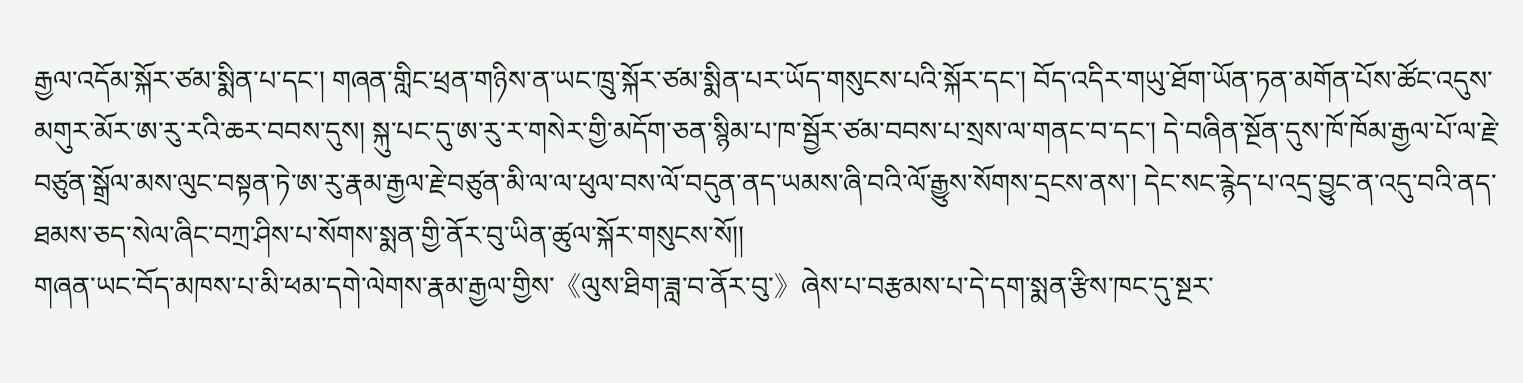རྒྱལ་འདོམ་སྐོར་ཙམ་སྨིན་པ་དང་། གཞན་གླིང་ཕྲན་གཉིས་ན་ཡང་ཁྲུ་སྐོར་ཙམ་སྨིན་པར་ཡོད་གསུངས་པའི་སྐོར་དང་། བོད་འདིར་གཡུ་ཐོག་ཡོན་ཏན་མགོན་པོས་ཚོང་འདུས་མགུར་མོར་ཨ་རུ་རའི་ཆར་བབས་དུས། སྐུ་པང་དུ་ཨ་རུ་ར་གསེར་གྱི་མདོག་ཅན་སྙིམ་པ་ཁ་སྦྱོར་ཙམ་བབས་པ་སྲས་ལ་གནང་བ་དང་། དེ་བཞིན་སྔོན་དུས་ཁོ་ཁོམ་རྒྱལ་པོ་ལ་རྗེ་བཙུན་སྒྲོལ་མས་ལུང་བསྟན་ཏེ་ཨ་རུ་རྣམ་རྒྱལ་རྗེ་བཙུན་མི་ལ་ལ་ཕུལ་བས་ལོ་བདུན་ནད་ཡམས་ཞི་བའི་ལོ་རྒྱུས་སོགས་དྲངས་ནས་། དེང་སང་རྙེད་པ་འདྲ་བྱུང་ན་འདུ་བའི་ནད་ཐམས་ཅད་སེལ་ཞིང་བཀྲ་ཤིས་པ་སོགས་སྨན་གྱི་ནོར་བུ་ཡིན་ཚུལ་སྐོར་གསུངས་སོ།།
གཞན་ཡང་བོད་མཁས་པ་མི་ཕམ་དགེ་ལེགས་རྣམ་རྒྱལ་གྱིས་《ལུས་ཐིག་ཟླ་བ་ནོར་བུ་》ཞེས་པ་བརྩམས་པ་དེ་དག་སྨན་རྩིས་ཁང་དུ་སྔར་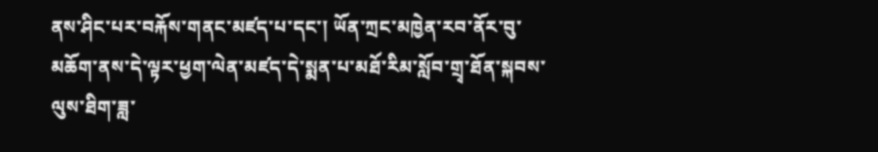ནས་ཤིང་པར་བརྐོས་གནང་མཛད་པ་དང་། ཡོན་ཀྲང་མཁྱེན་རབ་ནོར་བུ་མཆོག་ནས་དེ་ལྟར་ཕྱག་ལེན་མཛད་དེ་སྨན་པ་མཐོ་རིམ་སློབ་གྲྭ་ཐོན་སྐབས་ལུས་ཐིག་ཟླ་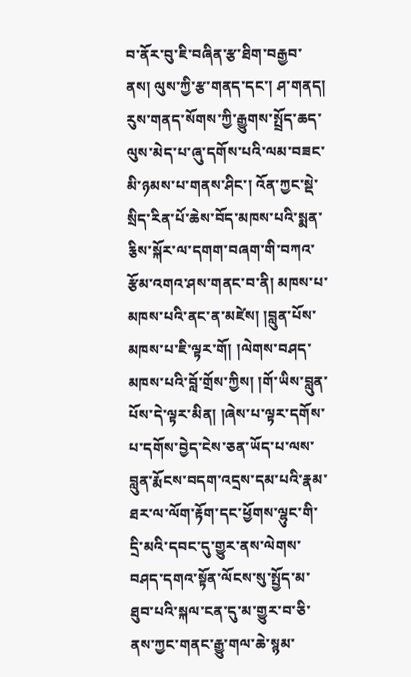བ་ནོར་བུ་ཇི་བཞིན་རྩ་ཐིག་བརྒྱབ་ནས། ལུས་ཀྱི་རྩ་གནད་དང་། ཤ་གནད། རུས་གནད་སོགས་ཀྱི་རྒྱུགས་སྤྲོད་ཆད་ལུས་མེད་པ་ཞུ་དགོས་པའི་ལམ་བཟང་མི་ཉམས་པ་གནས་ཤིང་། འོན་ཀྱང་སྡེ་སྲིད་རིན་པོ་ཆེས་བོད་མཁས་པའི་སྨན་རྕིས་སྐོར་ལ་དགག་བཞག་གི་བཀའ་རྩོམ་འགའ་ཤས་གནང་བ་ནི། མཁས་པ་མཁས་པའི་ནང་ན་མཛེས། །བླུན་པོས་མཁས་པ་ཇི་ལྟར་གོ། །ལེགས་བཤད་མཁས་པའི་བློ་གྲོས་ཀྱིས། །གོ་ཡིས་བླུན་པོས་དེ་ལྟར་མིན། །ཞེས་པ་ལྟར་དགོས་པ་དགོས་བྱེད་ངེས་ཅན་ཡོད་པ་ལས་བླུན་རྨོངས་བདག་འདྲས་དམ་པའི་རྣམ་ཐར་ལ་ལོག་རྟོག་དང་ཕྱོགས་ལྷུང་གི་དྲི་མའི་དབང་དུ་གྱུར་ནས་ལེགས་བཤད་དགའ་སྟོན་ལོངས་སུ་སྤྱོད་མ་ཐུབ་པའི་སྐལ་ངན་དུ་མ་གྱུར་བ་ཅི་ནས་ཀྱང་གནང་རྒྱུ་གལ་ཆེ་སྙམ་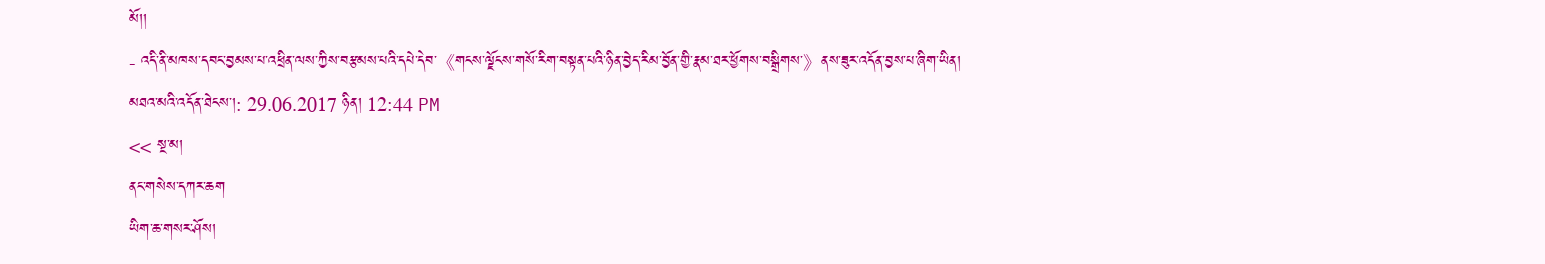མོ།།
- འདི་ནི་མཁས་དབང་བྱམས་པ་འཕྲིན་ལས་ཀྱིས་བརྩམས་པའི་དཔེ་དེབ་《གངས་ལྗོངས་གསོ་རིག་བསྟན་པའི་ཉིན་བྱེད་རིམ་བྱོན་གྱི་རྣམ་ཐར་ཕྱོགས་བསྒྲིགས་》ནས་ཟུར་འདོན་བྱས་པ་ཞིག་ཡིན།
མཐའ་མའི་འདོན་ཐེངས་།: 29.06.2017 ཉིན། 12:44 PM
<< སྔ་མ།
ནང་གསེས་དཀར་ཆག
ཡིག་ཆ་གསར་ཤོས།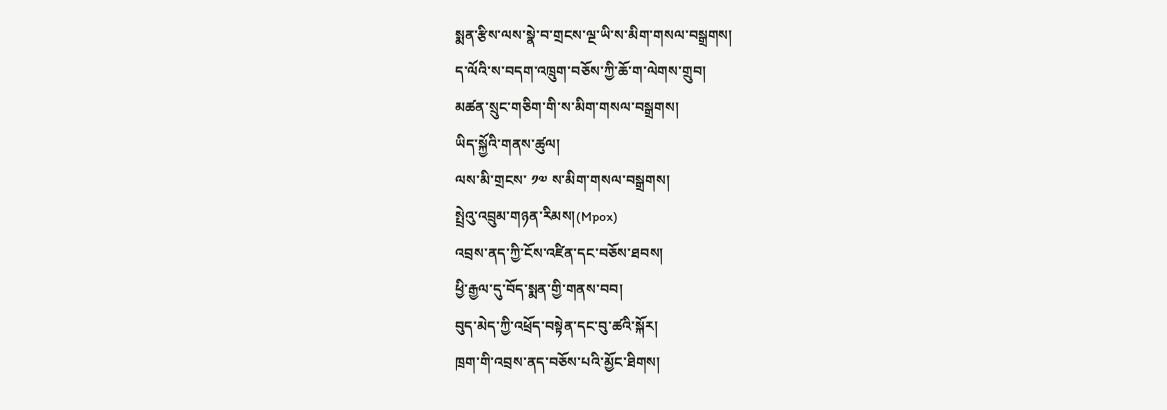སྨན་རྩིས་ལས་སྣེ་བ་གྲངས་ལྔ་ཡི་ས་མིག་གསལ་བསྒྲགས།
ད་ལོའི་ས་བདག་འཁྲུག་བཅོས་ཀྱི་ཆོ་ག་ལེགས་གྲུབ།
མཚན་སྲུང་གཅིག་གི་ས་མིག་གསལ་བསྒྲགས།
ཡིད་སྐྱོའི་གནས་ཚུལ།
ལས་མི་གྲངས་ ༡༧ ས་མིག་གསལ་བསྒྲགས།
སྤྲེའུ་འབྲུམ་གཉན་རིམས།(Mpox)
འབྲས་ནད་ཀྱི་ངོས་འཛིན་དང་བཅོས་ཐབས།
ཕྱི་རྒྱལ་དུ་བོད་སྨན་གྱི་གནས་བབ།
བུད་མེད་ཀྱི་འཕྲོད་བསྟེན་དང་བུ་ཚའི་སྐོར།
ཁྲག་གི་འབྲས་ནད་བཅོས་པའི་མྱོང་ཐིགས།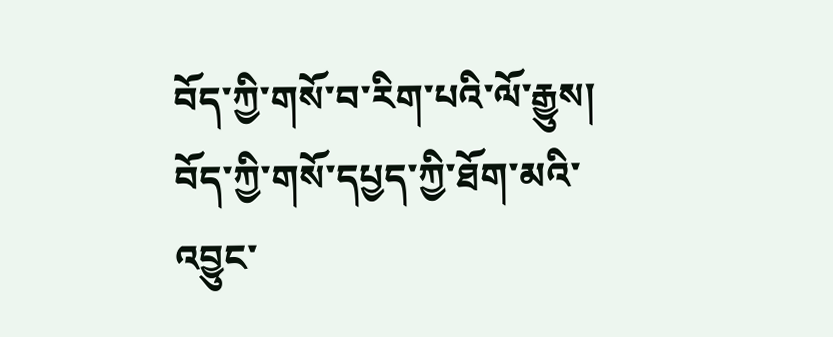བོད་ཀྱི་གསོ་བ་རིག་པའི་ལོ་རྒྱུས།
བོད་ཀྱི་གསོ་དཔྱད་ཀྱི་ཐོག་མའི་འབྱུང་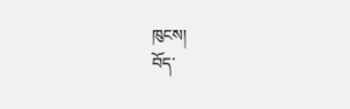ཁུངས།
བོད་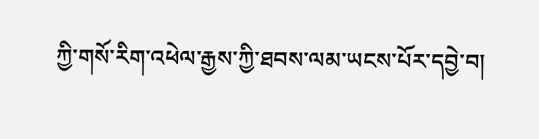ཀྱི་གསོ་རིག་འཕེལ་རྒྱས་ཀྱི་ཐབས་ལམ་ཡངས་པོར་དབྱེ་བ།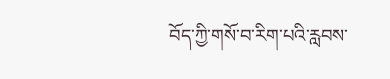བོད་ཀྱི་གསོ་བ་རིག་པའི་རླབས་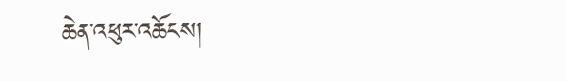ཆེན་འཕུར་འཆོངས།